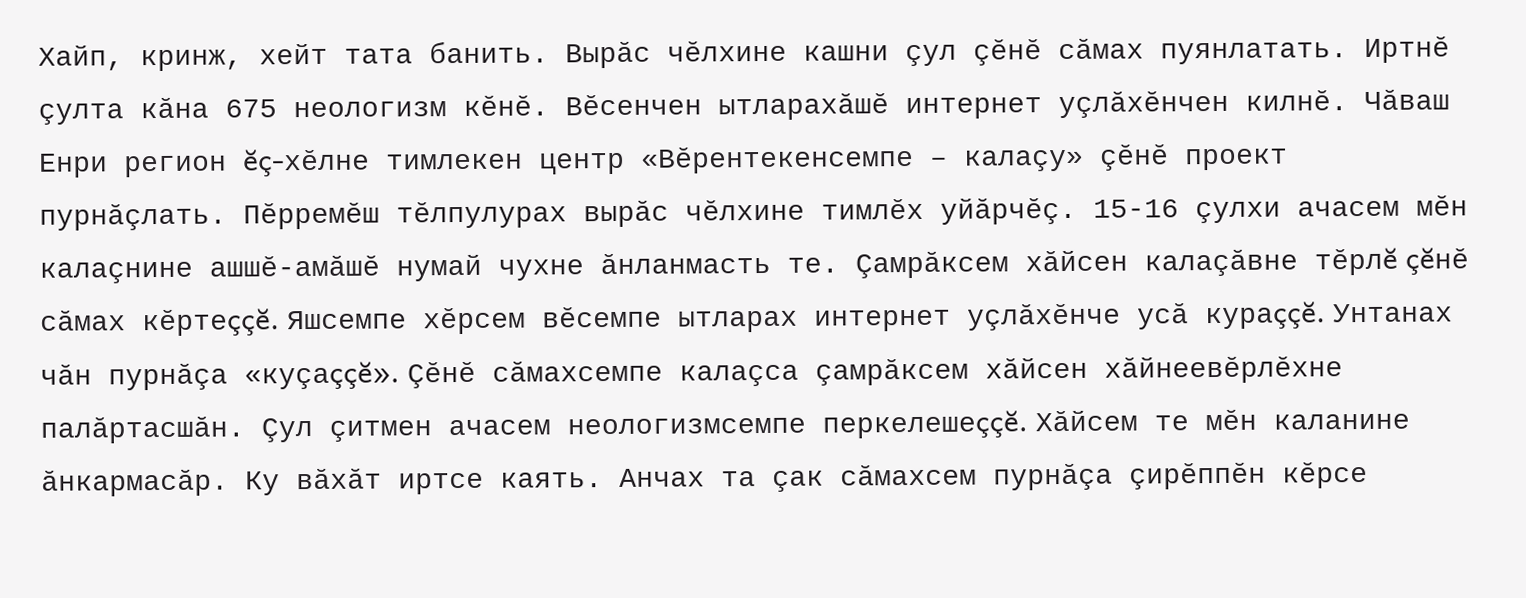Хайп, кринж, хейт тата банить. Вырăс чĕлхине кашни çул çĕнĕ сăмах пуянлатать. Иртнĕ çулта кăна 675 неологизм кĕнĕ. Вĕсенчен ытларахăшĕ интернет уçлăхĕнчен килнĕ. Чăваш Енри регион ĕç-хĕлне тимлекен центр «Вĕрентекенсемпе – калаçу» çĕнĕ проект пурнăçлать. Пĕрремĕш тĕлпулурах вырăс чĕлхине тимлĕх уйăрчĕç. 15-16 çулхи ачасем мĕн калаçнине ашшĕ-амăшĕ нумай чухне ăнланмасть те. Çамрăксем хăйсен калаçăвне тĕрлĕ çĕнĕ сăмах кĕртеççĕ. Яшсемпе хĕрсем вĕсемпе ытларах интернет уçлăхĕнче усă кураççĕ. Унтанах чăн пурнăçа «куçаççĕ». Çĕнĕ сăмахсемпе калаçса çамрăксем хăйсен хăйнеевĕрлĕхне палăртасшăн. Çул çитмен ачасем неологизмсемпе перкелешеççĕ. Хăйсем те мĕн каланине ăнкармасăр. Ку вăхăт иртсе каять. Анчах та çак сăмахсем пурнăçа çирĕппĕн кĕрсе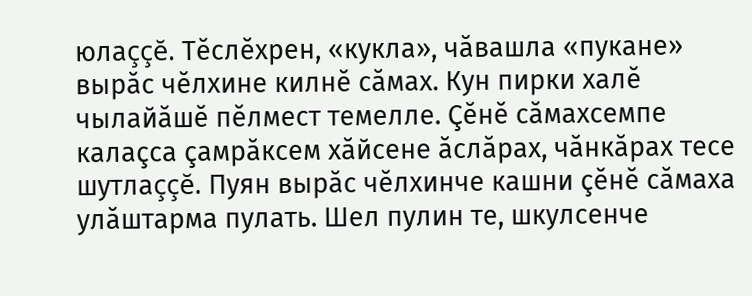юлаççĕ. Тĕслĕхрен, «кукла», чăвашла «пукане» вырăс чĕлхине килнĕ сăмах. Кун пирки халĕ чылайăшĕ пĕлмест темелле. Çĕнĕ сăмахсемпе калаçса çамрăксем хăйсене ăслăрах, чăнкăрах тесе шутлаççĕ. Пуян вырăс чĕлхинче кашни çĕнĕ сăмаха улăштарма пулать. Шел пулин те, шкулсенче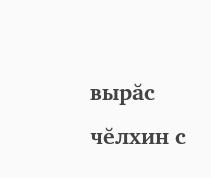вырăс чĕлхин с